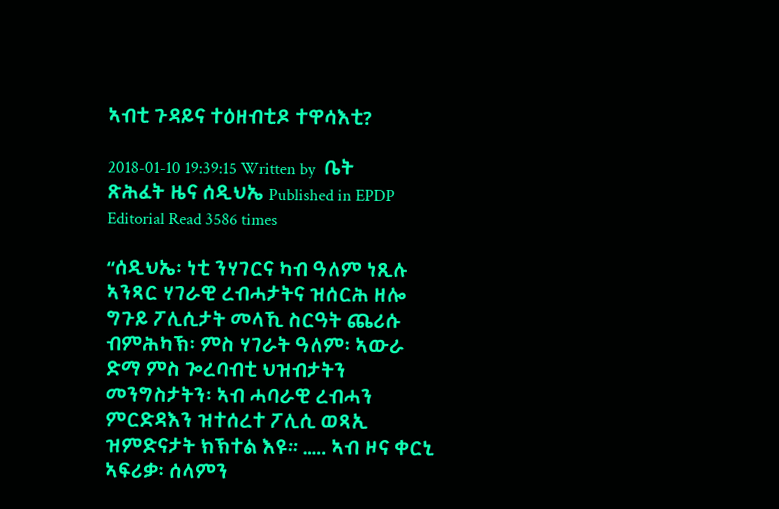ኣብቲ ጉዳይና ተዕዘብቲዶ ተዋሳእቲ?

2018-01-10 19:39:15 Written by  ቤት ጽሕፈት ዜና ሰዲህኤ Published in EPDP Editorial Read 3586 times

“ሰዲህኤ፡ ነቲ ንሃገርና ካብ ዓለም ነጺሉ ኣንጻር ሃገራዊ ረብሓታትና ዝሰርሕ ዘሎ ግጉይ ፖሊሲታት መላኺ ስርዓት ጨሪሱ ብምሕካኽ፡ ምስ ሃገራት ዓለም፡ ኣውራ ድማ ምስ ጐረባብቲ ህዝብታትን መንግስታትን፡ ኣብ ሓባራዊ ረብሓን ምርድዳእን ዝተሰረተ ፖሊሲ ወጻኢ ዝምድናታት ክኽተል እዩ። ….. ኣብ ዞና ቀርኒ ኣፍሪቃ፡ ሰላምን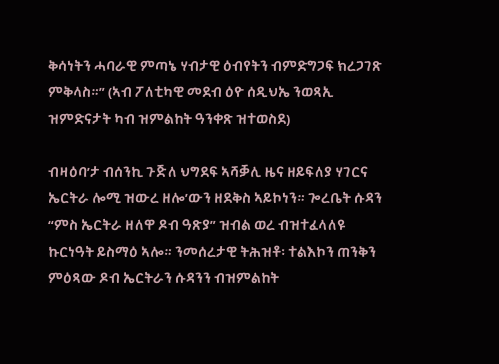ቅሳነትን ሓባራዊ ምጣኔ ሃብታዊ ዕብየትን ብምድግጋፍ ክረጋገጽ ምቅላስ።” (ኣብ ፖለቲካዊ መደብ ዕዮ ሰዲህኤ ንወጻኢ ዝምድናታት ካብ ዝምልከት ዓንቀጽ ዝተወስደ)

ብዛዕባ’ታ ብሰንኪ ጉጅለ ህግደፍ ኣሻቓሊ ዜና ዘይፍለያ ሃገርና ኤርትራ ሎሚ ዝውረ ዘሎ’ውን ዘደቅስ ኣይኮነን። ጐረቤት ሱዳን “ምስ ኤርትራ ዘለዋ ዶብ ዓጽያ” ዝብል ወረ ብዝተፈላለዩ ኩርነዓት ይስማዕ ኣሎ። ንመሰረታዊ ትሕዝቶ፡ ተልእኮን ጠንቅን ምዕጻው ዶብ ኤርትራን ሱዳንን ብዝምልከት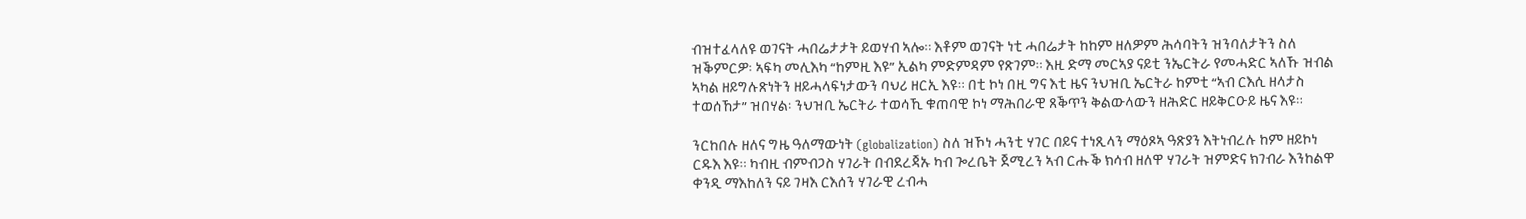ብዝተፈላለዩ ወገናት ሓበሬታታት ይወሃብ ኣሎ። እቶም ወገናት ነቲ ሓበሬታት ከከም ዘለዎም ሕሳባትን ዝንባለታትን ስለ ዝቕምርዎ፡ ኣፍካ መሊእካ “ከምዚ እዩ” ኢልካ ምድምዳም የጽገም። እዚ ድማ መርኣያ ናይቲ ንኤርትራ የመሓድር ኣለኹ ዝብል ኣካል ዘይግሉጽነትን ዘይሓላፍነታውን ባህሪ ዘርኢ እዩ። በቲ ኮነ በዚ ግና እቲ ዜና ንህዝቢ ኤርትራ ከምቲ “ኣብ ርእሲ ዘላታስ ተወሰኸታ” ዝበሃል፡ ንህዝቢ ኤርትራ ተወሳኺ ቁጠባዊ ኮነ ማሕበራዊ ጸቕጥን ቅልውላውን ዘሕድር ዘይቅርዑይ ዜና እዩ።

ንርከበሉ ዘለና ግዜ ዓለማውነት (globalization) ስለ ዝኾነ ሓንቲ ሃገር በይና ተነጺላን ማዕጾኣ ዓጽያን እትነብረሉ ከም ዘይኮነ ርዱእ እዩ። ካብዚ ብምብጋስ ሃገራት በብደረጃኡ ካብ ጐረቤት ጀሚረን ኣብ ርሑቕ ክሳብ ዘለዋ ሃገራት ዝምድና ክገብራ እንከልዋ ቀንዲ ማእከለን ናይ ገዛእ ርእሰን ሃገራዊ ረብሓ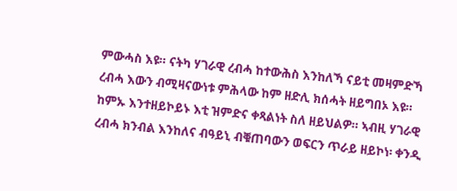ምውሓስ እዩ። ናትካ ሃገራዊ ረብሓ ከተውሕስ እንከለኻ ናይቲ መዛምድኻ ረብሓ እውን ብሚዛናውነቱ ምሕላው ከም ዘድሊ ክሰሓት ዘይግበኦ እዩ። ከምኡ እንተዘይኮይኑ እቲ ዝምድና ቀጻልነት ስለ ዘይህልዎ። ኣብዚ ሃገራዊ ረብሓ ክንብል እንከለና ብዓይኒ ብቑጠባውን ወፍርን ጥራይ ዘይኮነ፡ ቀንዲ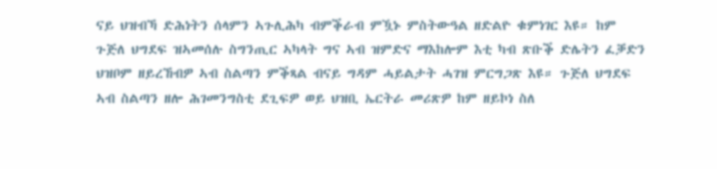ናይ ህዝብኻ ድሕነትን ሰላምን ኣጉሊሕካ ብምቕራብ ምዃኑ ምስትውዓል ዘድልዮ ቁምነገር እዩ። ከም ጉጅለ ህግደፍ ዝኣመሰሉ ስግንጢር ኣካላት ግና ኣብ ዝምድና ማእከሎም እቲ ካብ ጽቡቕ ድሌትን ፈቓድን ህዝቦም ዘይረኸብዎ ኣብ ስልጣን ምቕጻል ብናይ ግዳም ሓይልታት ሓገዝ ምርግጋጽ እዩ። ጉጅለ ህግደፍ ኣብ ስልጣን ዘሎ ሕገመንግስቲ ደጊፍዎ ወይ ህዝቢ ኤርትራ መሪጽዎ ከም ዘይኮነ ስለ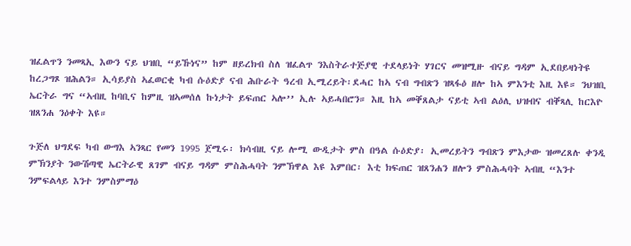ዝፈልጥን ንመጻኢ እውን ናይ ህዝቢ “ይኹነና” ከም ዘይረክብ ስለ ዝፈልጥ ንእስትራተጅያዊ ተደላይነት ሃገርና መዝሚዙ ብናይ ግዳም ኢደበይዛነትዩ ከረጋግጾ ዝሕልን። ኢሳይያስ ኣፈወርቂ ካብ ሱዕድያ ናብ ሕቡራት ዓረብ ኢሚረይት፡ደሓር ከኣ ናብ ግብጽን ዝጻፋዕ ዘሎ ከኣ ምእንቲ እዚ እዩ። ንህዝቢ ኤርትራ ግና “ኣብዚ ከባቢና ከምዚ ዝኣመሰለ ኩነታት ይፍጠር ኣሎ’’ ኢሉ ኣይሓበሮን። እዚ ከኣ መቐጸልታ ናይቲ ኣብ ልዕሊ ህዝብና ብቐጻሊ ከርእዮ ዝጸንሐ ንዕቀት እዩ።

ጉጅለ ህግደፍ ካብ ውግእ ኣንጻር የመን 1995 ጀሚሩ፡ ክሳብዚ ናይ ሎሚ ውዲታት ምስ በዓል ሱዕድያ፡ ኢመረይትን ግብጽን ምእታው ዝመረጸሉ ቀንዲ ምኽንያት ንውሽጣዊ ኤርትራዊ ጸገም ብናይ ግዳም ምስሕሓባት ንምኽዋል እዩ እምበር፡ እቲ ክፍጠር ዝጸንሐን ዘሎን ምስሕሓባት ኣብዚ “እንተ ንምፍልላይ እንተ ንምስምማዕ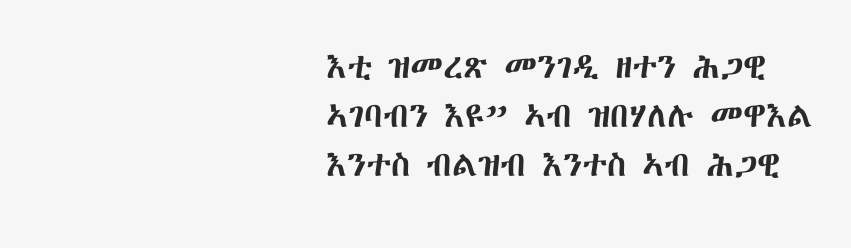እቲ ዝመረጽ መንገዲ ዘተን ሕጋዊ ኣገባብን እዩ” ኣብ ዝበሃለሉ መዋእል እንተስ ብልዝብ እንተስ ኣብ ሕጋዊ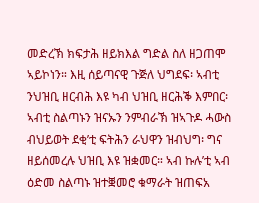መድረኽ ክፍታሕ ዘይክእል ግድል ስለ ዘጋጠሞ ኣይኮነን። እዚ ሰይጣናዊ ጉጅለ ህግደፍ፡ ኣብቲ ንህዝቢ ዘርብሕ እዩ ካብ ህዝቢ ዘርሕቕ እምበር፡ ኣብቲ ስልጣኑን ዝናኡን ንምብራኽ ዝኣጉዶ ሓውስ ብህይወት ደቂ’ቲ ፍትሕን ራህዋን ዝብህግ፡ ግና ዘይሰመረሉ ህዝቢ እዩ ዝቋመር። ኣብ ኩሉ’ቲ ኣብ ዕድመ ስልጣኑ ዝተቛመሮ ቁማራት ዝጠፍአ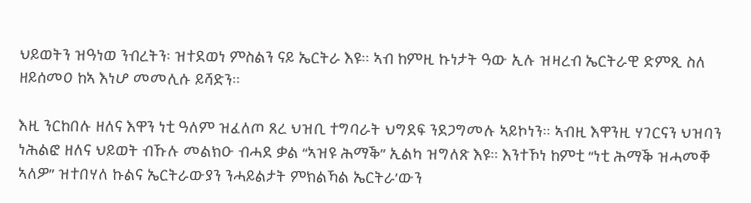ህይወትን ዝዓነወ ንብረትን፡ ዝተደወነ ምስልን ናይ ኤርትራ እዩ። ኣብ ከምዚ ኩነታት ዓው ኢሉ ዝዛረብ ኤርትራዊ ድምጺ ስለ ዘይሰመዐ ከኣ እነሆ መመሊሱ ይሻድን።

እዚ ንርከበሉ ዘለና እዋን ነቲ ዓለም ዝፈለጦ ጸረ ህዝቢ ተግባራት ህግደፍ ንደጋግመሉ ኣይኮነን። ኣብዚ እዋንዚ ሃገርናን ህዝባን ነሕልፎ ዘለና ህይወት ብኹሉ መልክዑ ብሓደ ቃል “ኣዝዩ ሕማቕ” ኢልካ ዝግለጽ እዩ። እንተኾነ ከምቲ “ነቲ ሕማቕ ዝሓመቐ ኣለዎ” ዝተበሃለ ኩልና ኤርትራውያን ንሓይልታት ምክልኻል ኤርትራ’ውን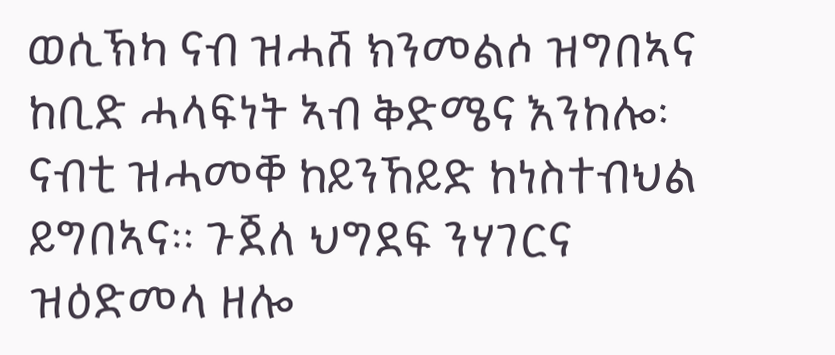ወሲኽካ ናብ ዝሓሸ ክንመልሶ ዝግበኣና ከቢድ ሓላፍነት ኣብ ቅድሜና እንከሎ፡ ናብቲ ዝሓመቐ ከይንኸይድ ከነስተብህል ይግበኣና። ጉጀለ ህግደፍ ንሃገርና ዝዕድመላ ዘሎ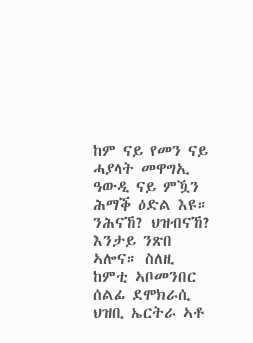ከም ናይ የመን ናይ ሓያላት መዋግኢ ዓውዲ ናይ ምዃን ሕማቕ ዕድል እዩ። ንሕናኸ? ህዝብናኸ? እንታይ ንጽበ ኣሎና። ስለዚ ከምቲ ኣቦመንበር ሰልፊ ደሞክራሲ ህዝቢ ኤርትራ ኣቶ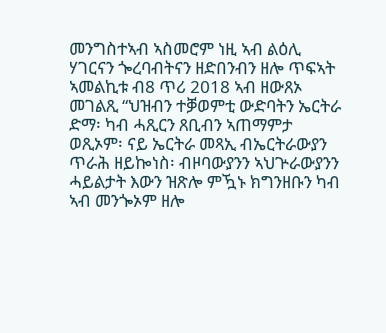መንግስተኣብ ኣስመሮም ነዚ ኣብ ልዕሊ ሃገርናን ጐረባብትናን ዘድበንብን ዘሎ ጥፍኣት ኣመልኪቱ ብ8 ጥሪ 2018 ኣብ ዘውጸኦ መገልጺ “ህዝብን ተቓወምቲ ውድባትን ኤርትራ ድማ፡ ካብ ሓጺርን ጸቢብን ኣጠማምታ ወጺኦም፡ ናይ ኤርትራ መጻኢ ብኤርትራውያን ጥራሕ ዘይኰነስ፡ ብዞባውያንን ኣህጕራውያንን ሓይልታት እውን ዝጽሎ ምዃኑ ክግንዘቡን ካብ ኣብ መንጐኦም ዘሎ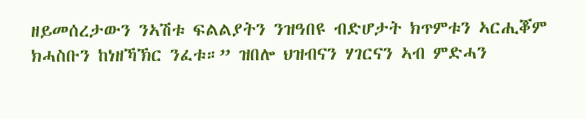ዘይመሰረታውን ንኣሽቱ ፍልልያትን ንዝዓበዩ ብድሆታት ክጥምቱን ኣርሒቖም ክሓስቡን ከነዘኻኽር ንፈቱ።” ዝበሎ ህዝብናን ሃገርናን ኣብ ምድሓን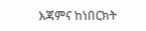እጃምና ከነበርክት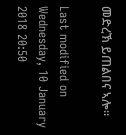መድረኽ ይጠልበና ኣሎ።

Last modified on Wednesday, 10 January 2018 20:50